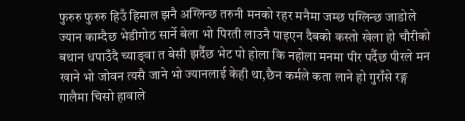फुरुरु फुरुरु हिउँ हिमाल झनै अग्लिन्छ तरुनी मनको रहर मनैमा जम्छ पग्लिन्छ जाडोले ज्यान काम्दैछ भेडीगोठ सार्ने बेला भो पिरती लाउनै पाइएन दैबको कस्तो खेला हो चौरीको बथान धपाउँदै च्याङ्वा त बेसी झर्दैछ भेट पो होला कि नहोला मनमा पीर पर्दैछ पीरले मन खाने भो जोवन त्यसै जाने भो ज्यानलाई केही था,छैन कर्मले कता लाने हो गुराँसे रङ्ग गालैमा चिसो हावाले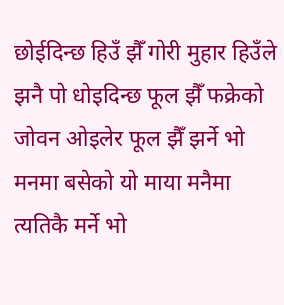छोईदिन्छ हिउँ झैँ गोरी मुहार हिउँले झनै पो धोइदिन्छ फूल झैँ फक्रेको जोवन ओइलेर फूल झैँ झर्ने भो मनमा बसेको यो माया मनैमा त्यतिकै मर्ने भो